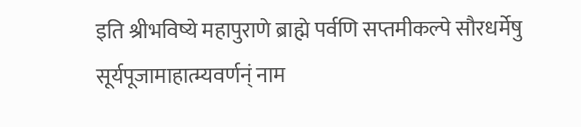इति श्रीभविष्ये महापुराणे ब्राह्मे पर्वणि सप्तमीकल्पे सौरधर्मेषु सूर्यपूजामाहात्म्यवर्णन्ं नाम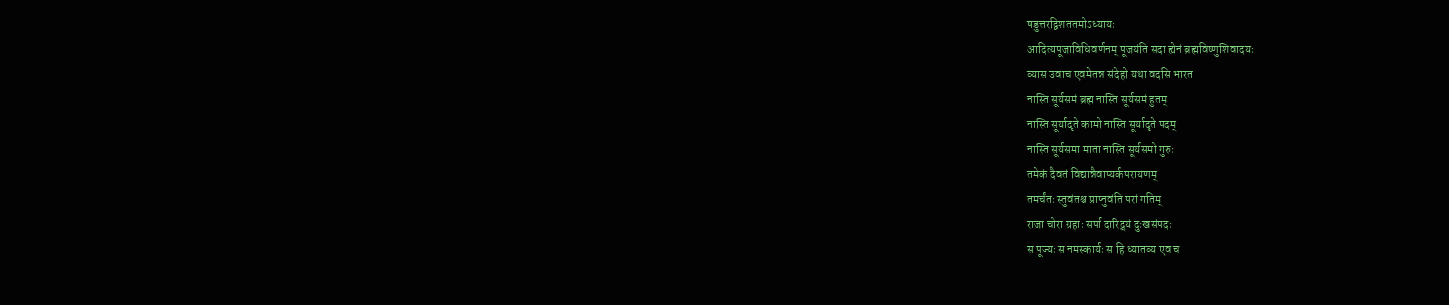षडुत्तरद्विशततमोऽध्यायः
आदित्यपूजाविधिवर्णनम् पूजयंति सदा ह्येनं ब्रह्मविष्णुशिवादयः
व्यास उवाच एवमेतन्न संदेहो यथा वदसि भारत
नास्ति सूर्यसमं ब्रह्म नास्ति सूर्यसमं हुतम्
नास्ति सूर्यादृते कामो नास्ति सूर्यादृते पदम्
नास्ति सूर्यसमा माता नास्ति सूर्यसमो गुरुः
तमेकं दैवतं विद्यान्नैवाप्यर्कपरायणम्
तमर्चंतः स्तुवंतश्च प्राप्नुवंति परां गतिम्
राजा चोरा ग्रहाः सर्पा दारिद्र्यं दुःखसंपदः
स पूज्यः स नमस्कार्यः स हि ध्यातव्य एव च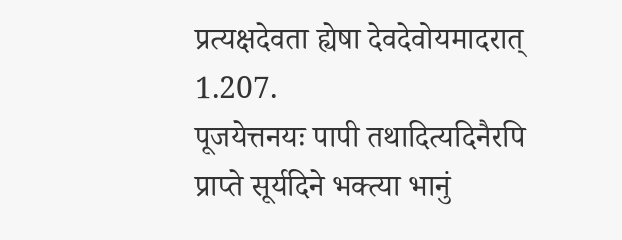प्रत्यक्षदेवता ह्येषा देवदेवोयमादरात् 1.207.
पूजयेत्तनयः पापी तथादित्यदिनैरपि
प्राप्ते सूर्यदिने भक्त्या भानुं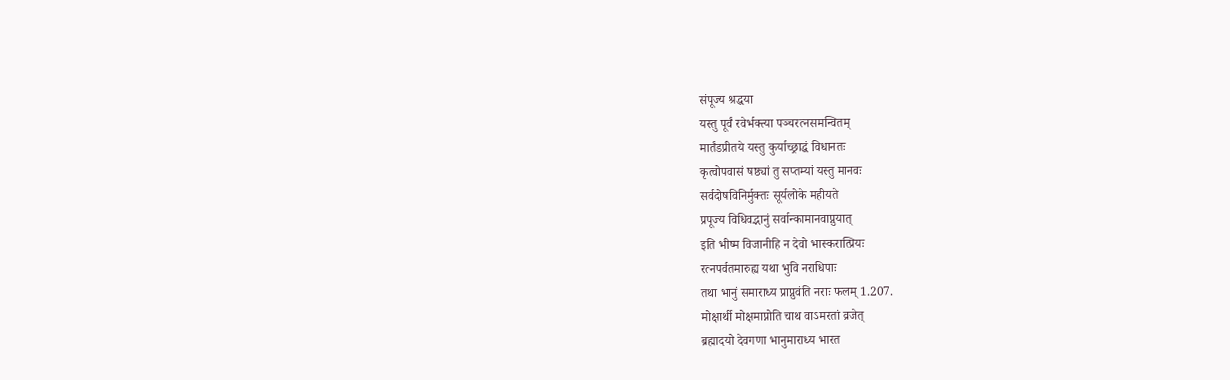संपूज्य श्रद्धया
यस्तु पूर्वं रवेर्भक्त्या पञ्चरत्नसमन्वितम्
मार्तंडप्रीतये यस्तु कुर्याच्छ्राद्धं विधानतः
कृत्वोपवासं षष्ठ्यां तु सप्तम्यां यस्तु मानवः
सर्वदोषविनिर्मुक्तः सूर्यलोके महीयते
प्रपूज्य विधिवद्भानुं सर्वान्कामानवाप्नुयात्
इति भीष्म विजानीहि न देवो भास्करात्प्रियः
रत्नपर्वतमारुह्य यथा भुवि नराधिपाः
तथा भानुं समाराध्य प्राप्नुवंति नराः फलम् 1.207.
मोक्षार्थी मोक्षमाप्नोति चाथ वाऽमरतां व्रजेत्
ब्रह्मादयो देवगणा भानुमाराध्य भारत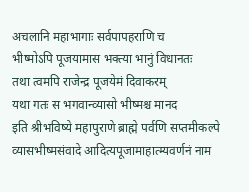अचलानि महाभागाः सर्वपापहराणि च
भीष्मोऽपि पूजयामास भक्त्या भानुं विधानतः
तथा त्वमपि राजेन्द्र पूजयेमं दिवाकरम्
यथा गतः स भगवान्व्यासो भीष्मश्च मानद
इति श्रीभविष्ये महापुराणे ब्राह्मे पर्वणि सप्तमीकल्पे व्यासभीष्मसंवादे आदित्यपूजामाहात्म्यवर्णनं नाम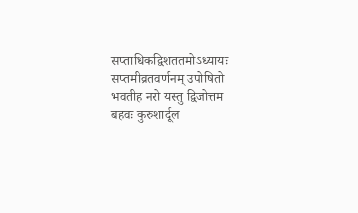सप्ताधिकद्विशततमोऽध्यायः
सप्तमीव्रतवर्णनम् उपोषितो भवतीह नरो यस्तु द्विजोत्तम
बहवः कुरुशार्दूल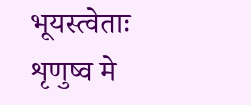भूयस्त्वेताः शृणुष्व मे